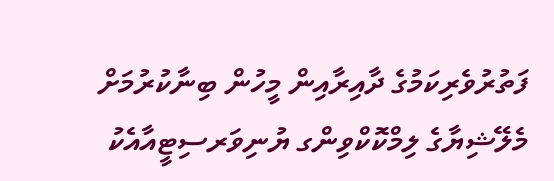ފަތުރުވެރިކަމުގެ ދާއިރާއިން މީހުން ބިނާކުރުމަށް މެލޭޝިޔާގެ ލިމްކޮކްވިންގ ޔުނިވަރސިޓީއާއެކު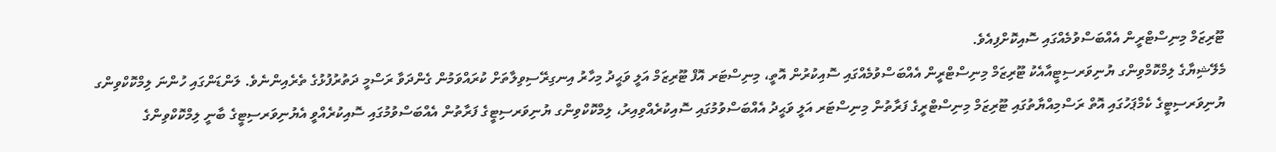ޓޫރިޒަމް މިނިސްޓްރީން އެއްބަސްވުމެއްގައި ސޮއިކޮށްފިއެވެ.
މެލޭޝިޔާގެ ލިމްކޮމްވިންގ ޔުނިވަރސިޓީއާއެކު ޓޫރިޒަމް މިނިސްޓްރީން އެއްބަސްވުމެއްގައި ސޮއިކުރުން އޮތީ، މިނިސްޓަރ އޮފް ޓޫރިޒަމް އަލީ ވަޙީދު މިހާރު އިނގިރޭސިވިލާތަށް ކުރައްވަމުން ގެންދަވާ ރަސްމީ ދަތުރުފުޅުގެ ތެރެއިންނެވެ. ލަންޑަންގައި ހުންނަ ލިމްކޮކްވިންގ ޔުނިވަރސިޓީގެ ކެމްޕަހުގައި އޮތް ރަސްމިއްޔާތުގައި ޓޫރިޒަމް މިނިސްޓްރީގެ ފަރާތުން މިނިސްޓަރ އަލީ ވަޙީދު އެއްބަސްވުމުގައި ސޮއިކުރެއްވިއިރު، ލިމްކޮކްވިންގ ޔުނިވަރސިޓީގެ ފަރާތުން އެއްބަސްވުމުގައި ސޮއިކުރެއްވީ އެޔުނިވަރސިޓީގެ ބާނީ ލިމްކޮކްވިންގެ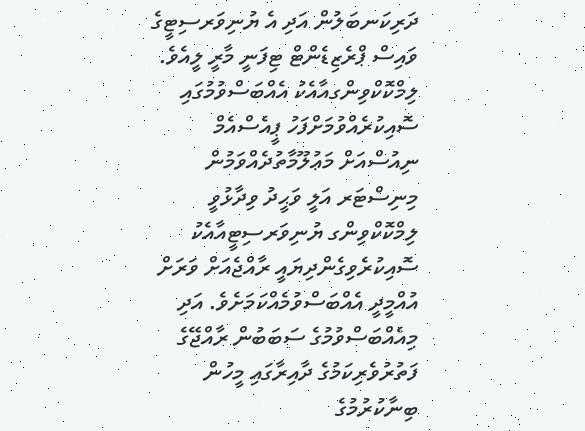ދަރިކަނބަލުން އަދި އެ ޔުނިވަރސިޓީގެ ވައިސް ޕްރެޒިޑެންޓް ޓިފަނީ މާރީ ލީއެވެ.
ލިމްކޮކްވިންގއާއެކު އެއްބަސްވުމުގައި ސޮއިކުރެއްވުމަށްފަހު ޕީއެސްއެމް ނިއުސްއަށް މަޢުލޫމާތުދެއްވަމުން މިނިސްޓަރ އަލީ ވަޙީދު ވިދާޅުވީ ލިމްކޮކްވިންގ ޔުނިވަރސިޓީއާއެކު ސޮއިކުރެވިގެންދިޔައީ ރާއްޖެއަށް ވަރަށް އުއްމީދީ އެއްބަސްވުމެއްކަމަށެވެ. އަދި މިއެއްބަސްވުމުގެ ސަބަބުން ރާއްޖޭގެ ފަތުރުވެރިކަމުގެ ދާއިރާގައި މީހުން ބިނާކުރުމުގެ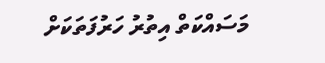މަސައްކަތް އިތުރު ހަރުފަތަކަށް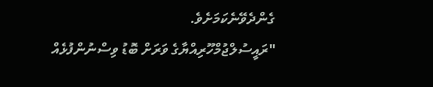ގެންދެވޭނެކަމަށެވެ.
"ރައީސުލްޖުމްހޫރިއްޔާގެ ވަރަށް ބޮޑު ވިސްނުންފުޅެއް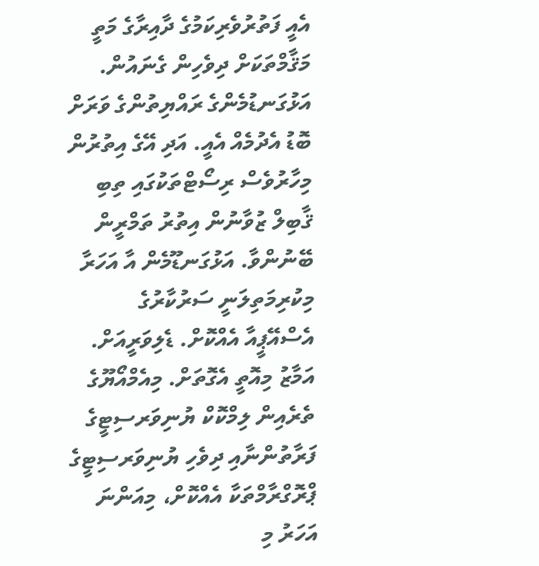އެއީ ފަތުރުވެރިކަމުގެ ދާއިރާގެ މަތީ މަޤާމްތަކަށް ދިވެހިން ގެނައުން. އަޅުގަނޑުމެންގެ ރައްޔިތުންގެ ވަރަށް ބޮޑު އެދުމެއް އެއީ. އަދި އޭގެ އިތުރުން މިހާރުވެސް ރިސޯޓްތަކުގައި ތިބި ޤާބިލް ޒުވާނުން އިތުރު ތަމްރީން ބޭނުންވާ. އަޅުގަނޑޫމެން އާ އަހަރާ މިކުރިމަތިލަނީ ސަރުކާރުގެ އެސްއޭޕީއާ އެއްކޮށް. ޑެލިވަރީއަށް. އަމާޒު މިއޮތީ އެގޮތަށް. މިއެމްއޯޔޫގެ ތެރެއިން ލިމްކޮކް ޔުނިވަރސިޓީގެ ފަރާތުންނާއި ދިވެހި ޔުނިވަރސިޓީގެ ޕްރޮގްރާމްތަކާ އެއްކޮށް، މިއަންނަ އަހަރު މި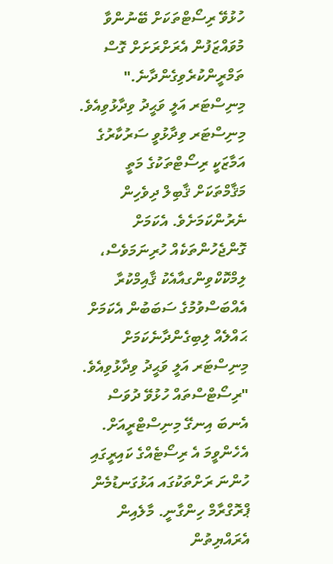ހުޅުވޭ ރިސޯޓްތަކަށް ބޭނުންވާ މުވައްޒަފުން އެރަށްރަށަށް ގޮސް ތަމްރީންކުރެވިގެންދާނެ." މިނިސްޓަރ އަލީ ވަޙީދު ވިދާޅުވިއެވެ.
މިނިސްޓަރ ވިދާޅުވީ ސަރުކާރުގެ އަމާޒަކީ ރިސޯޓްތަކުގެ މަތީ މަޤާމްތަކަށް ޤާބިލް ދިވެހިން ނެރުންކަމަށެވެ. އެކަމަށް ގޮންޖެހުންތަކެއް ހުރިނަމަވެސް، ލިމްކޮކްވިންގއާއެކު ޤާއިމްކުރާ އެއްބަސްވުމުގެ ސަބަބުން އެކަމަށް ޙައްލެއް ލިބިގެންދާނެކަމަށް މިނިސްޓަރ އަލީ ވަޙީދު ވިދާޅުވިއެވެ.
"ރިސޯޓްސްތައް ހުޅުވޭ ދުވަސް އެނބަ އިނގޭ މިނިސްޓްރީއަށް. އެހެންވީމަ އެ ރިސޯޓެއްގެ ކައިރީގައި ހުންނަ ރަށްތަކުގައ އަޅުގަނޑުމެން ޕްރޮގްރާމް ހިންގާނީ. މާލެއިން އެރައްޔިތުން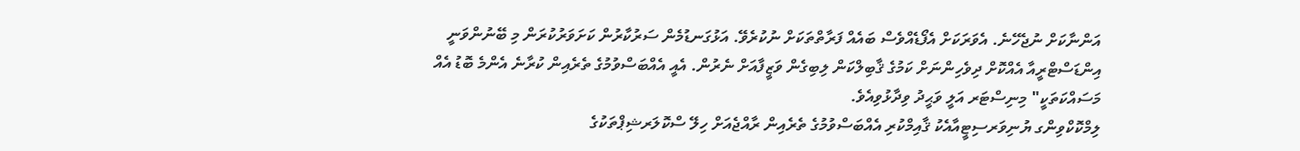އަންނާކަށް ނުޖެހޭނެ. އެވަރަކަށް އެފޯޑެއްވެސް ބައެއް ފަރާތްތަކަށް ނުކުރެވޭ. އަޅުގަނޑުމެން ސަރުކާރުން ކަށަވަރުކުރަން މި ބޭނުންވަނީ އިންޑަސްޓްރީއާ އެއްކޮށް ދިވެހިންނަށް ކަމުގެ ޤާބިލްކަން ލިބިގެން ވަޒީފާއަށް ނެރުން. އެއީ އެއްބަސްވުމުގެ ތެރެއިން ކުރާނެ އެންމެ ބޮޑު އެއް މަސައްކަތަކީ" މިނިސްޓަރ އަލީ ވަޙީދު ވިދާޅުވިއެވެ.
ލިމްކޮކްވިންގ ޔުނިވަރސިޓީއާއެކު ޤާއިމްކުރި އެއްބަސްވުމުގެ ތެރެއިން ރާއްޖެއަށް ހިލޭ ސްކޮލަރޝިޕްތަކުގެ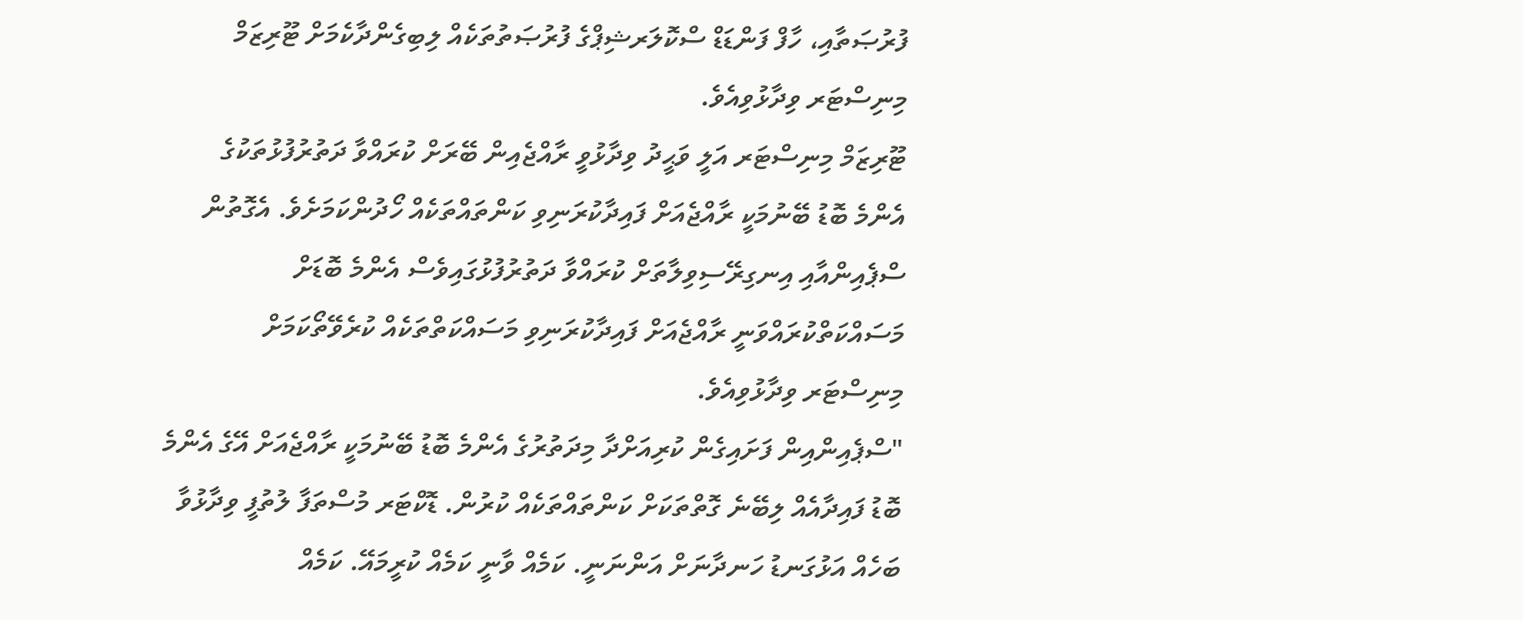ފުރުޞަތާއި، ހާފް ފަންޑަޑް ސްކޮލަރޝިޕްގެ ފުރުޞަތުތަކެއް ލިބިގެންދާކެމަށް ޓޫރިޒަމް މިނިސްޓަރ ވިދާޅުވިއެވެ.
ޓޫރިޒަމް މިނިސްޓަރ އަލީ ވަޙީދު ވިދާޅުވީ ރާއްޖެއިން ބޭރަށް ކުރައްވާ ދަތުރުފުޅުތަކުގެ އެންމެ ބޮޑު ބޭނުމަކީ ރާއްޖެއަށް ފައިދާކުރަނިވި ކަންތައްތަކެއް ހޯދުންކަމަށެވެ. އެގޮތުން ސްޕެއިންއާއި އިނގިރޭސިވިލާތަށް ކުރައްވާ ދަތުރުފުޅުގައިވެސް އެންމެ ބޮޑަށް މަސައްކަތްކުރައްވަނީ ރާއްޖެއަށް ފައިދާކުރަނިވި މަސައްކަތްތަކެއް ކުރެވޭތޯކަމަށް މިނިސްޓަރ ވިދާޅުވިއެވެ.
"ސްޕެއިންއިން ފަށައިގެން ކުރިއަށްދާ މިދަތުރުގެ އެންމެ ބޮޑު ބޭނުމަކީ ރާއްޖެއަށް އޭގެ އެންމެ ބޮޑު ފައިދާއެއް ލިބޭނެ ގޮތްތަކަށް ކަންތައްތަކެއް ކުރުން. ޑޮކްޓަރ މުސްތަފާ ލުތުފީ ވިދާޅުވާ ބަހެއް އަޅުގަނޑު ހަނދާނަށް އަންނަނީ. ކަމެއް ވާނީ ކަމެއް ކުރީމައޭ. ކަމެއް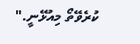ކުރެވޭތޯ މިއުޅޭނީ."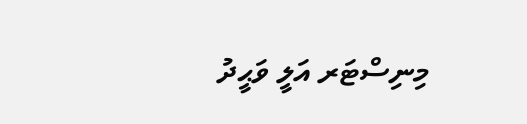މިނިސްޓަރ އަލީ ވަޙީދު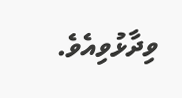ވިދާޅުވިއެވެ.